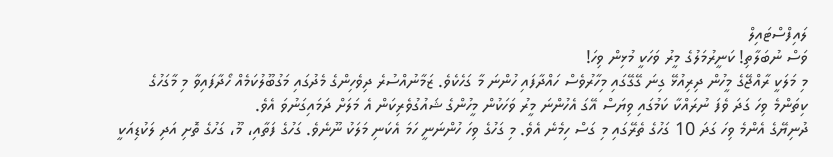ލައިފްސްޓައިލް
ވަސް ނުބަލާތި! ކަނީރުމަލުގެ މީރު ވަހަކީ މުޅިން ވިހަ!
މި މަލަކީ ރާއްޖޭގެ މީހުން ދިރިއުޅޭ ގިނަ ގޭގޭގައި މިހާރުވެސް ހައްދާފައި ހުންނަ މާ ގަހެކެވެ. ޒަމާނުއްސުރެ ދިވެހިންގެ މެދުގައި މަގުބޫލުކަމެއް ހޯދާފައިވާ މި މާގަހުގެ ކިތަންމެ ވިހަ ގަދަ ވެފަ ނުރައްކާ ކަމުގައި ވިޔަސް އޭގަ އެހުންނަ މީރު ވަހަކުން މީހުންގެ ޝައުގުވެރިކަން އެ މަލަށް ދަމައިގަނުވަ އެވެ.
ދުނިޔޭގެ އެންމެ ވިހަ ގަދަ 10 ގަހުގެ ތެރޭގައި މި ގަސް ހިމެނެ އެވެ. މި ގަހުގެ ވިހަ ހުންނަނީ ހަމަ އެކަނި މަލަކު ނޫނެވެ. ގަހުގެ ފަތާއި، މޫ، ގަހުގެ ތޮށި އަދި ލަކުޑިއަކީ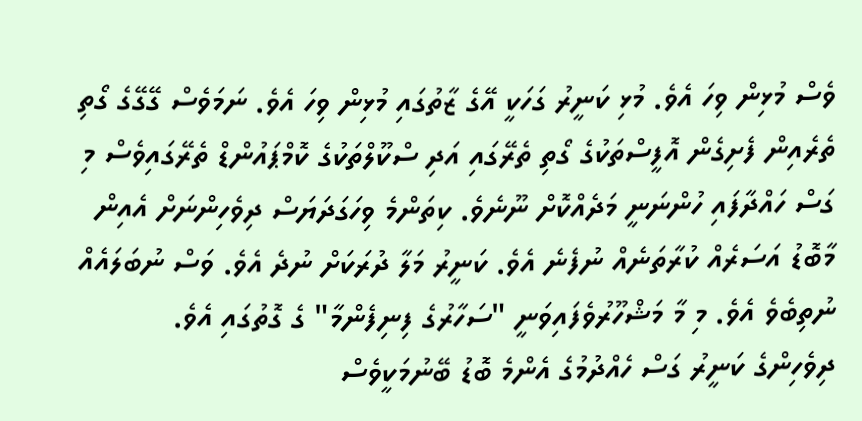ވެސް މުޅިން ވިހަ އެވެ. މުޅި ކަނީރު ގަހަކީ އޭގެ ޒާތުގައި މުޅިން ވިހަ އެވެ. ނަމަވެސް ގޭގޭގެ ގޯތި ތެރެއިން ފެށިގެން އޮފީސްތަކުގެ ގޯތި ތެރޭގައި އަދި ސްކޫލްތަކުގެ ކޮމްޕައުންޑް ތެރޭގައިވެސް މި ގަސް ހައްދާފައި ހުންނަނީ މަދެއްކޮށް ނޫނެވެ. ކިތަންމެ ވިހަގަދަޔަސް ދިވެހިންނަށް އެއިން މާބޮޑު އަސަރެއް ކުރާތަނެއް ނުފެނެ އެވެ. ކަނީރު މަލާ ދުރަކަށް ނުދެ އެވެ. ވަސް ނުބަލައެއް ނުތިބެވެ އެވެ. މި މާ މަޝްހޫރުވެފައިވަނީ "ސަހާރުގެ ފިނިފެންމާ" ގެ ގޮތުގައި އެވެ.
ދިވެހިންގެ ކަނީރު ގަސް ހެއްދުމުގެ އެންމެ ބޮޑު ބޭނުމަކީވެސް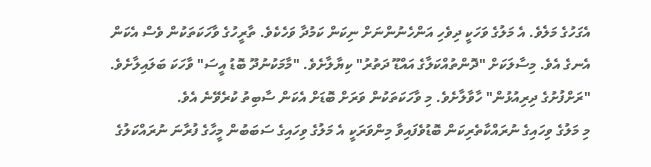އެގަހުގެ މަލެވެ. އެ މަލުގެ ވަހަކީ ދިވެހި އަންހެނުންނަށް ނިކަން ކަމުދާ ވަހެކެވެ. ތާރީހުގެ ވާހަކަތަކުން ވެސް އެކަން އެނގެ އެވެ. މިސާލަކަށް "ދޮންތުއްކަލާގެ އައްޑޫ ދަތުރު" ކިޔާލާށެވެ. "މާމަކުނުދޫ ބޮޑު އީސަ" ވާހަކަ ބަލައިލާށެވެ. "ރަށްފުށުގެ ދިރިއުޅުން" ހާވާލާށެވެ. މި ވާހަކަތަކުން ވަރަށް ބޮޑަށް އެކަން ސާބިތު ކުރެވޭނެ އެވެ.
މި މަލުގެ ވިހައިގެ ނުރައްކާތެރިކަން ބޮޑުވެފައިވާ މިންވަރަކީ އެ މަލުގެ ވިހައިގެ ސަބަބުން މީހާގެ ފުރާނަ ނުރައްކަލުގެ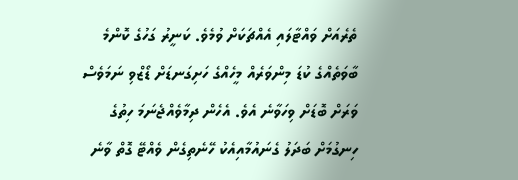ތެރެއަށް ވައްޓާލައި އެއްޗަކަށް ވުމެވެ. ކަނީރު ގަހުގެ ކޮންމެ ބާވަތެއްގެ ކުޑަ މިންވަރެއް މީހެއްގެ ހަށިގަނޑަށް ޑޯޒްވި ނަމަވެސް ވަރަށް ބޮޑަށް ވިހަވާނެ އެވެ. އެހެން ދިމާވެއްޖެނަމަ ހިތުގެ ހިނގުމަށް ބަދަލު ގެނައުމާއިއެކު ހޭނެތިގެން ވެއްޓޭ ގޮތް ވާނެ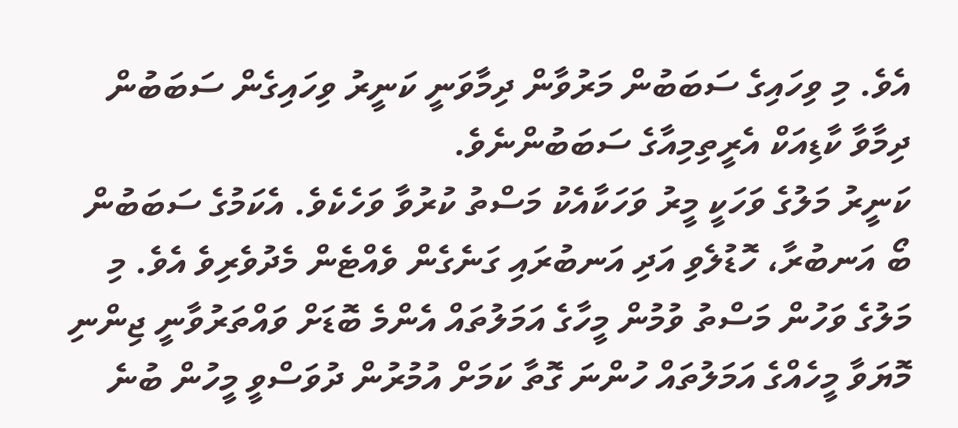އެވެ. މި ވިހައިގެ ސަބަބުން މަރުވާން ދިމާވަނީ ކަނީރު ވިހައިގެން ސަބަބުން ދިމާވާ ކާޑިއަކް އެރީތިމިއާގެ ސަބަބުންނެވެ.
ކަނީރު މަލުގެ ވަހަކީ މީރު ވަހަކާއެކު މަސްތު ކުރުވާ ވަހެކެވެ. އެކަމުގެ ސަބަބުން ބޯ އަނބުރާ، ހޮޑުލެވި އަދި އަނބުރައި ގަނެގެން ވެއްޓެން މެދުވެރިވެ އެވެ. މި މަލުގެ ވަހުން މަސްތު ވުމުން މީހާގެ އަމަލުތައް އެންމެ ބޮޑަށް ވައްތަރުވާނީ ޖިންނި މޮޔަވާ މީހެއްގެ އަމަލުތައް ހުންނަ ގޮތާ ކަމަށް އުމުރުން ދުވަސްވީ މީހުން ބުނެ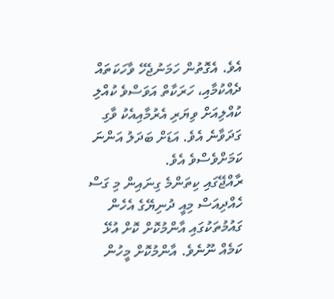އެވެ. އެގޮތުން ހަމަނުޖެހޭ ވާހަކަތައް ދެއްކުމާއި، ހަރަކާތް އަވަސްވެ ކުއްލި ކުއްލިއަށް ވިޔަރި އެރުމާއިއެކު ވާގި ގަދަވާނެ އެވެ. އަޑަށް ބަދަލު އަންނަ ކަމަށްވެސްވެ އެވެ.
ރާއްޖޭގައި ކިތަންމެ ގިނައިން މި ގަސް ހެއްދިއަސް މިއީ ދުނިޔޭގެ އެހެން ގައުމުތަކުގައި އާންމުކޮށް ކޮށް އުޅޭ ކަމެއް ނޫނެވެ. އާންމުކޮށް މީހުން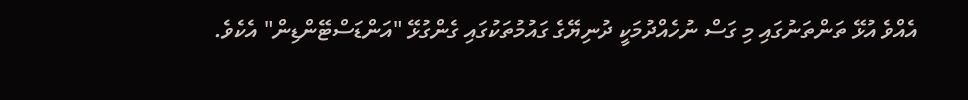އެއްވެ އުޅޭ ތަންތަނުގައި މި ގަސް ނުހެއްދުމަކީ ދުނިޔޭގެ ގައުމުތަކުގައި ގެންގުޅޭ "އަންޑަސްޓޭންޑިން" އެކެވެ.